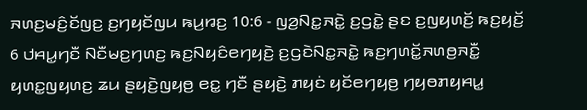ꤏꤛꤢ꤬ꤗꤢꤨ꤬ꤢꤩꤜꤢ꤬ ꤢ꤬ꤚꤟꤢꤩꤜꤣ ꤒꤣ꤬ꤙꤢ꤬ 10:6 - ꤜꤤ꤬ꤡꤢ꤭ꤏꤢꤧ꤭ ꤢ꤬ꤞꤢꤧ꤭ ꤔꤢ ꤢ꤬ꤜꤟꤛꤢꤩ꤬ ꤒꤢ꤬ꤟꤢꤩ꤬
6 ꤓꤌꤣ꤭ꤚꤢꤪ ꤡꤢꤪꤗꤢ꤬ꤚꤛꤢ꤬ ꤒꤢ꤬ꤡꤟꤢꤨꤕꤚꤟꤢꤧ꤬ ꤢ꤬ꤞꤢꤧꤡꤢ꤭ꤏꤢꤧ꤭ ꤒꤢ꤬ꤚꤛꤢꤩ꤭ꤏꤛꤥ꤬ꤏꤢꤪ꤭ ꤟꤛꤢ꤭ꤜꤟꤛꤢ꤬ ꤘꤣ ꤔꤟꤢꤧ꤬ꤜꤟꤥ꤬ ꤕꤢ꤭ ꤚꤢꤪ ꤔꤟꤢꤧ꤬ ꤊꤟꤢꤦ ꤟꤢꤩꤕꤚꤟꤥ꤬ ꤚꤟꤥꤊꤟꤌꤣ꤭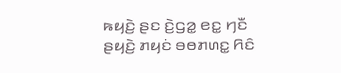ꤒꤟꤢꤧ꤬ ꤔꤢ ꤢꤧ꤬ꤞꤤ꤭ ꤕꤢ꤭ ꤚꤢꤪ ꤔꤟꤢꤧ꤬ ꤊꤟꤢꤦ ꤋꤥꤊꤛꤢ꤭ ꤖꤢꤨ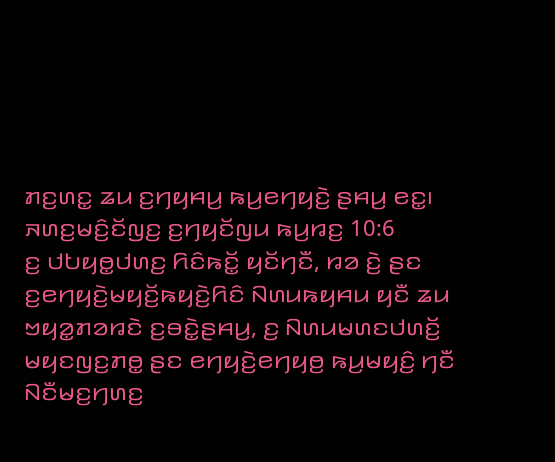ꤊꤢ꤬ꤛꤢ꤭ ꤘꤣ ꤢ꤬ꤚꤟꤌꤣ꤬ ꤒꤣ꤬ꤕꤚꤟꤢꤧ꤬ ꤔꤌꤣ꤬ ꤕꤢ꤭꤯
ꤏꤛꤢ꤬ꤗꤢꤨ꤬ꤢꤩꤜꤢ꤬ ꤢ꤬ꤚꤟꤢꤩꤜꤣ ꤒꤣ꤬ꤙꤢ꤬ 10:6
ꤢ꤬ ꤓꤝꤟꤥ꤭ꤓꤛꤢ꤬ ꤖꤢꤨꤒꤢꤩ꤭ ꤟꤢꤩꤚꤢꤪ, ꤙꤤ ꤢꤧ꤬ ꤔꤢ ꤢ꤬ꤕꤚꤟꤢꤧ꤬ꤗꤟꤢꤩ꤬ꤒꤟꤢꤧ꤬ꤖꤢꤨ ꤡꤛꤣꤒꤟꤌꤣ ꤟꤢꤪ ꤘꤣ ꤠꤟꤤ꤭ꤊꤤꤙꤢꤧ ꤢ꤬ꤋꤢꤧ꤭ꤔꤌꤣ꤬, ꤢ꤬ ꤡꤛꤣꤗꤛꤢꤓꤛꤢꤩ꤬ ꤗꤟꤢꤜꤢ꤬ꤊꤥ꤭ ꤔꤢ ꤕꤚꤟꤢꤧ꤬ꤕꤚꤟꤥ꤬ ꤒꤣ꤬ꤗꤟꤢꤨ꤬ ꤚꤢꤪ ꤡꤢꤪꤗꤢ꤬ꤚꤛꤢ꤬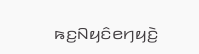ꤒꤢ꤬ꤡꤟꤢꤨꤕꤚꤟꤢꤧ꤬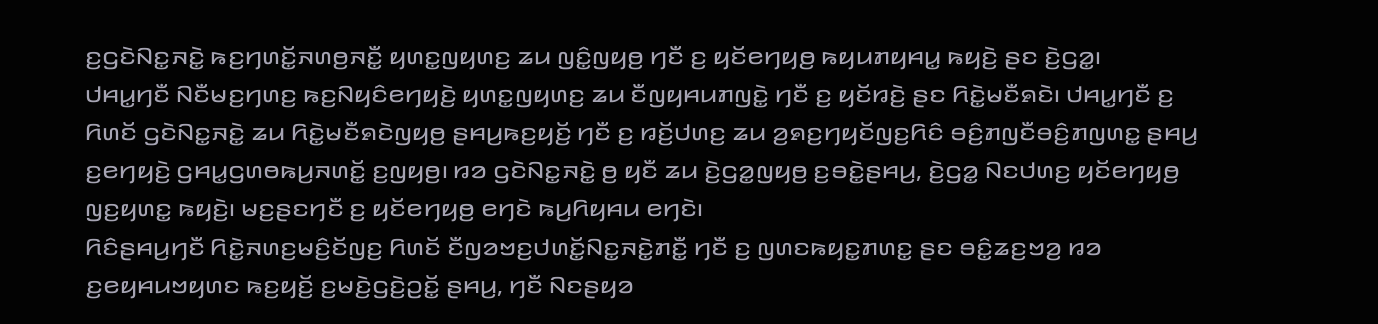ꤢ꤬ꤞꤢꤧꤡꤢ꤭ꤏꤢꤧ꤭ ꤒꤢ꤬ꤚꤛꤢꤩ꤭ꤏꤛꤥ꤬ꤏꤢꤪ꤭ ꤟꤛꤢ꤭ꤜꤟꤛꤢ꤬ ꤘꤣ ꤜꤢꤨ꤭ꤜꤟꤥ꤬ ꤚꤢꤪ ꤢ꤬ ꤟꤢꤩꤕꤚꤟꤥ꤬ ꤒꤟꤣꤊꤟꤌꤣ꤭ ꤒꤟꤢꤧ꤬ ꤔꤢ ꤢꤧ꤬ꤞꤤ꤭꤯
ꤓꤌꤣ꤭ꤚꤢꤪ ꤡꤢꤪꤗꤢ꤬ꤚꤛꤢ꤬ ꤒꤢ꤬ꤡꤟꤢꤨꤕꤚꤟꤢꤧ꤬ ꤟꤛꤢ꤭ꤜꤟꤛꤢ꤬ ꤘꤣ ꤢꤪꤜꤟꤌꤣꤊꤜꤢꤧ꤭ ꤚꤢꤪ ꤢ꤬ ꤟꤢꤩꤙꤢꤧ꤬ ꤔꤢ ꤖꤢꤧ꤭ꤗꤢꤪꤎꤢꤧ꤯ ꤓꤌꤣ꤭ꤚꤢꤪ ꤢ꤬ ꤖꤛꤢꤩ ꤞꤢꤧꤡꤢ꤭ꤏꤢꤧ꤭ ꤘꤣ ꤖꤢꤧ꤭ꤗꤢꤪꤎꤢꤧꤜꤟꤥ꤬ ꤔꤌꤣ꤬ꤒꤢ꤬ꤟꤢꤩ꤬ ꤚꤢꤪ ꤢ꤬ ꤙꤢꤩ꤬ꤓꤛꤢ꤬ ꤘꤣ ꤤ꤬ꤎꤢ꤬ꤚꤟꤢꤩꤜꤢ꤬ꤖꤢꤨ ꤋꤢꤨ꤬ꤊꤜꤢꤪꤋꤢꤨ꤬ꤊꤜꤛꤢ꤭ ꤔꤌꤣ꤬ ꤢ꤬ꤕꤚꤟꤢꤧ꤬ ꤞꤌꤣ꤭ꤞꤛꤥꤒꤣ꤬ꤏꤛꤢꤩ꤭ ꤢ꤬ꤜꤟꤥ꤬꤯ ꤙꤤ ꤞꤢꤧꤡꤢ꤭ꤏꤢꤧ꤭ ꤥ꤬ ꤟꤢꤪ ꤘꤣ ꤢꤧ꤬ꤞꤤ꤭ꤜꤟꤥ꤬ ꤢ꤬ꤋꤢꤧ꤭ꤔꤌꤣ꤬, ꤢꤧ꤬ꤞꤤ꤭ ꤡꤢꤓꤛꤢ꤬ ꤟꤢꤩꤕꤚꤟꤥ꤬ ꤜꤢ꤬ꤟꤛꤢ꤭ ꤒꤟꤢꤧ꤬꤯ ꤗꤢ꤬ꤔꤢꤚꤢꤪ ꤢ꤬ ꤟꤢꤩꤕꤚꤟꤥ꤬ ꤕꤚꤢꤧ ꤒꤣ꤬ꤖꤟꤌꤣ ꤕꤚꤢꤧ꤯
ꤖꤢꤨꤔꤌꤣ꤬ꤚꤢꤪ ꤖꤢꤧ꤭ꤏꤛꤢ꤬ꤗꤢꤨ꤬ꤢꤩꤜꤢ꤬ ꤖꤛꤢꤩ ꤢꤪꤜꤤꤠꤢ꤬ꤓꤛꤢꤩ꤭ꤡꤢ꤭ꤏꤢꤧ꤭ꤊꤢꤪ꤭ ꤚꤢꤪ ꤢ꤬ ꤜꤛꤢꤒꤟꤢ꤭ꤊꤛꤢ꤭ ꤔꤢ ꤋꤢꤨ꤭ꤘꤢ꤬ꤠꤤ꤬ ꤙꤤ ꤢ꤬ꤕꤟꤌꤣꤠꤟꤛꤢ ꤒꤢ꤬ꤟꤢꤩ꤬ ꤢ꤬ꤗꤢꤧ꤬ꤞꤢꤧ꤬ꤑꤢꤩ꤭ ꤔꤌꤣ꤬, ꤚꤢꤪ ꤡꤢꤔꤟꤤ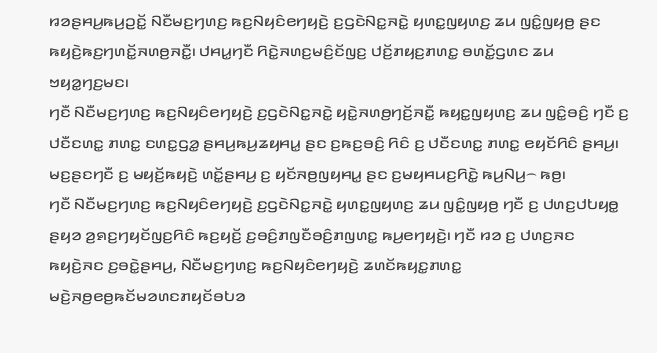ꤙꤤꤔꤌꤣ꤬ꤒꤣ꤬ꤑꤢꤩ꤭ ꤡꤢꤪꤗꤢ꤬ꤚꤛꤢ꤬ ꤒꤢ꤬ꤡꤟꤢꤨꤕꤚꤟꤢꤧ꤬ ꤢ꤬ꤞꤢꤧꤡꤢ꤭ꤏꤢꤧ꤭ ꤟꤛꤢ꤭ꤜꤟꤛꤢ꤬ ꤘꤣ ꤜꤢꤨ꤭ꤜꤟꤥ꤬ ꤔꤢ ꤒꤟꤢꤧ꤬ꤒꤢ꤬ꤚꤛꤢꤩ꤭ꤏꤛꤥ꤬ꤏꤢꤪ꤭꤯ ꤓꤌꤣ꤭ꤚꤢꤪ ꤖꤢꤧ꤭ꤏꤛꤢ꤬ꤗꤢꤨ꤬ꤢꤩꤜꤢ꤬ ꤓꤢꤩ꤬ꤊꤟꤢ꤬ꤊꤛꤢ꤭ ꤋꤛꤢꤩ꤭ꤞꤛꤢ ꤘꤣ ꤠꤟꤤ꤭ꤚꤢ꤬ꤗꤢ꤯
ꤚꤢꤪ ꤡꤢꤪꤗꤢ꤬ꤚꤛꤢ꤬ ꤒꤢ꤬ꤡꤟꤢꤨꤕꤚꤟꤢꤧ꤬ ꤢ꤬ꤞꤢꤧꤡꤢ꤭ꤏꤢꤧ꤭ ꤟꤢꤧ꤭ꤏꤛꤥ꤬ꤚꤢꤩ꤬ꤏꤢꤪ꤭ ꤒꤟꤢ꤭ꤜꤟꤛꤢ꤬ ꤘꤣ ꤜꤢꤨ꤭ꤋꤢꤨ꤬ ꤚꤢꤪ ꤢ꤬ ꤓꤢꤪꤢꤛꤢ꤭ ꤊꤛꤢ꤭ ꤢꤛꤢ꤭ꤞꤤ꤭ ꤔꤌꤣ꤬ꤒꤣ꤬ꤘꤟꤌꤣ꤭ ꤔꤢ ꤢ꤬ꤒꤢ꤬ꤋꤢꤨ꤬ ꤖꤢꤨ ꤢ꤬ ꤓꤢꤪꤢꤛꤢ꤭ ꤊꤛꤢ꤭ ꤕꤟꤢꤩꤖꤢꤨ ꤔꤌꤣ꤬꤯ ꤗꤢ꤬ꤔꤢꤚꤢꤪ ꤢ꤬ ꤗꤟꤢꤩ꤬ꤒꤟꤢꤧ꤬ ꤛꤢꤩ꤭ꤔꤌꤣ꤬ ꤢ꤬ ꤟꤢꤩꤏꤥ꤬ꤜꤟꤌꤣ꤭ ꤔꤢ ꤢ꤬ꤗꤟꤌꤣꤢ꤬ꤖꤢꤧ꤭ ꤒꤣ꤬ꤡꤣ꤬꤮ ꤒꤥ꤬꤯
ꤚꤢꤪ ꤡꤢꤪꤗꤢ꤬ꤚꤛꤢ꤬ ꤒꤢ꤬ꤡꤟꤢꤨꤕꤚꤟꤢꤧ꤬ ꤢ꤬ꤞꤢꤧꤡꤢ꤭ꤏꤢꤧ꤭ ꤟꤛꤢ꤭ꤜꤟꤛꤢ꤬ ꤘꤣ ꤜꤢꤨ꤭ꤜꤟꤥ꤬ ꤚꤢꤪ ꤢ꤬ ꤓꤛꤢ꤬ꤓꤝꤟꤥ꤭ ꤔꤟꤤ ꤤ꤬ꤎꤢ꤬ꤚꤟꤢꤩꤜꤢ꤬ꤖꤢꤨ ꤒꤢ꤬ꤟꤢꤩ꤬ ꤢ꤬ꤋꤢꤨ꤬ꤊꤜꤢꤪꤋꤢꤨ꤬ꤊꤜꤛꤢ꤭ ꤒꤣ꤬ꤕꤚꤟꤢꤧ꤬꤯ ꤚꤢꤪ ꤙꤤ ꤢ꤬ ꤓꤛꤢ꤬ꤏꤢ ꤒꤟꤢꤧ꤬ꤏꤢ ꤢ꤬ꤋꤢꤧ꤭ꤔꤌꤣ꤬, ꤡꤢꤪꤗꤢ꤬ꤚꤛꤢ꤬ ꤒꤢ꤬ꤡꤟꤢꤨꤕꤚꤟꤢꤧ꤬ ꤘꤛꤢꤩꤒꤟꤢ꤭ꤊꤛꤢ꤭ ꤗꤢꤧ꤬ꤏꤥ꤬ꤕꤥ꤬ꤒꤢꤩꤗꤤꤛꤢꤊꤟꤢꤩꤋꤝꤤ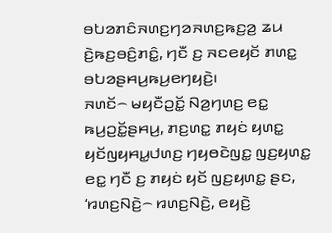ꤋꤝꤤꤊꤢꤨꤏꤛꤢ꤬ꤚꤤꤏꤛꤢ꤬ꤒꤢ꤬ꤤ꤬ ꤘꤣ ꤢꤧ꤬ꤒꤢ꤬ꤋꤢꤨ꤬ꤊꤢꤨ꤭, ꤚꤢꤪ ꤢ꤬ ꤏꤢꤕꤟꤢꤩ ꤊꤛꤢ꤭ ꤋꤝꤤꤔꤌꤣ꤬ꤒꤣ꤬ꤕꤚꤟꤢꤧ꤬꤯
ꤏꤛꤢꤩ꤮ ꤗꤟꤢꤪꤑꤢꤩ꤭ ꤡꤤ꤬ꤚꤛꤢ꤬ ꤕꤢ꤭ ꤒꤣ꤬ꤑꤢꤩ꤭ꤔꤌꤣ꤬, ꤊꤢ꤬ꤛꤢ꤭ ꤊꤟꤢꤦ ꤟꤛꤢ꤭ ꤟꤢꤩꤜꤟꤌꤣ꤭ꤓꤛꤢ꤬ ꤚꤟꤥꤢꤧꤜꤢ꤭ ꤜꤢ꤬ꤟꤛꤢ꤭ ꤕꤢ꤭ ꤚꤢꤪ ꤢ꤬ ꤊꤟꤢꤦ ꤟꤢꤩ ꤜꤢ꤬ꤟꤛꤢ꤭ ꤔꤢ, ‘ꤙꤛꤢ꤬ꤡꤢꤧ꤬꤮ ꤙꤛꤢ꤬ꤡꤢꤧ꤬, ꤕꤟꤢꤧ꤬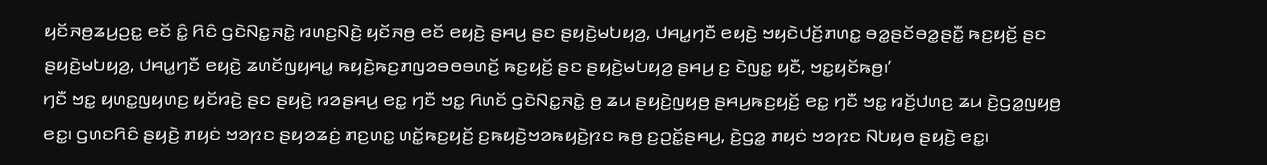ꤟꤢꤩꤏꤥ꤬ꤘꤣ꤬ꤑꤢ꤭ ꤕꤢꤩ ꤢꤨ꤭ ꤖꤢꤨ ꤞꤢꤧꤡꤢ꤭ꤏꤢꤧ꤭ ꤙꤛꤢ꤬ꤡꤢꤧ꤬ ꤟꤢꤩꤏꤥ꤬ ꤕꤢꤩ ꤕꤟꤢꤧ꤬ ꤔꤌꤣ꤬ ꤔꤢ ꤔꤟꤢꤧ꤬ꤗꤝꤟꤤ꤬, ꤓꤌꤣ꤭ꤚꤢꤪ ꤕꤟꤢꤧ꤬ ꤠꤟꤢꤧꤓꤢꤩ꤬ꤊꤛꤢ꤭ ꤋꤤ꤭ꤔꤢꤩꤋꤤ꤭ꤔꤢꤪ꤭ ꤒꤢ꤬ꤟꤢꤩ꤬ ꤔꤢ ꤔꤟꤢꤧ꤬ꤗꤝꤟꤤ꤬, ꤓꤌꤣ꤭ꤚꤢꤪ ꤕꤟꤢꤧ꤬ ꤘꤛꤢꤩꤜꤟꤌꤣ꤭ ꤒꤟꤢꤧ꤬ꤒꤢ꤬ꤊꤜꤤꤋꤥꤋꤛꤢꤩ꤬ ꤒꤢ꤬ꤟꤢꤩ꤬ ꤔꤢ ꤔꤟꤢꤧ꤬ꤗꤝꤟꤤ꤬ ꤔꤌꤣ꤬ ꤢ꤬ ꤢꤧꤜꤢ꤭ ꤟꤢꤪ, ꤠꤢ꤭ꤟꤢꤩꤒꤥ꤬꤯’
ꤚꤢꤪ ꤠꤢ꤭ ꤟꤛꤢ꤭ꤜꤟꤛꤢ꤬ ꤟꤢꤩꤙꤢꤧ꤬ ꤔꤢ ꤔꤟꤢꤧ꤬ ꤙꤤꤔꤌꤣ꤬ ꤕꤢ꤭ ꤚꤢꤪ ꤠꤢ꤭ ꤖꤛꤢꤩ ꤞꤢꤧꤡꤢ꤭ꤏꤢꤧ꤭ ꤥ꤬ ꤘꤣ ꤔꤟꤢꤧ꤬ꤜꤟꤥ꤬ ꤔꤌꤣ꤬ꤒꤢ꤬ꤟꤢꤩ꤬ ꤕꤢ꤭ ꤚꤢꤪ ꤠꤢ꤭ ꤙꤢꤩ꤬ꤓꤛꤢ꤬ ꤘꤣ ꤢꤧ꤬ꤞꤤ꤭ꤜꤟꤥ꤬ ꤕꤢ꤭꤯ ꤞꤛꤢꤖꤢꤨ ꤔꤟꤢꤧ꤬ ꤊꤟꤢꤦ ꤠꤤꤐꤢ ꤔꤟꤤꤘꤢꤦ꤬ ꤊꤢ꤬ꤛꤢ꤭ ꤛꤢꤩ꤭ꤒꤢ꤬ꤟꤢꤩ꤬ ꤢ꤬ꤒꤟꤢꤧ꤬ꤠꤤꤒꤟꤢꤧ꤬ꤐꤢ ꤒꤥ꤬ ꤢ꤬ꤑꤢꤩ꤭ꤔꤌꤣ꤬, ꤢꤧ꤬ꤞꤤ꤭ ꤊꤟꤢꤦ ꤠꤤꤐꤢ ꤡꤝꤟꤥ ꤔꤟꤢꤧ꤬ ꤕꤢ꤭꤯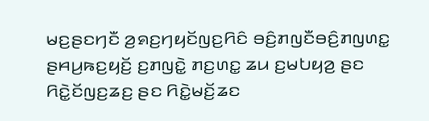ꤗꤢ꤬ꤔꤢꤚꤢꤪ ꤤ꤬ꤎꤢ꤬ꤚꤟꤢꤩꤜꤢ꤬ꤖꤢꤨ ꤋꤢꤨ꤬ꤊꤜꤢꤪꤋꤢꤨ꤬ꤊꤜꤛꤢ꤭ ꤔꤌꤣ꤬ꤒꤢ꤬ꤟꤢꤩ꤬ ꤢ꤬ꤊꤜꤢꤧ꤭ ꤊꤢ꤬ꤛꤢ꤭ ꤘꤣ ꤢ꤬ꤗꤝꤟꤤ꤬ ꤔꤢ ꤖꤢꤧ꤭ꤢꤩꤜꤢ꤬ꤘꤢ꤬ ꤔꤢ ꤖꤢꤧ꤭ꤗꤢꤩ꤬ꤘꤢ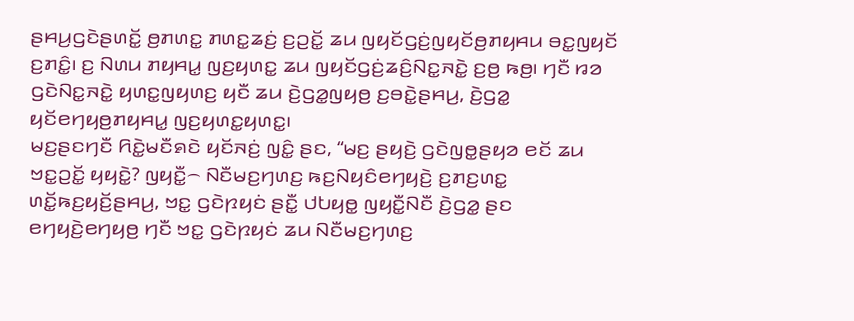ꤔꤌꤣ꤬ꤞꤢꤧꤔꤛꤢꤩ꤭ ꤥ꤬ꤊꤛꤢ꤭ ꤊꤛꤢ꤭ꤘꤢꤦ꤬ ꤢ꤬ꤑꤢꤩ꤭ ꤘꤣ ꤜꤟꤢꤩꤞꤢꤦ꤬ꤜꤟꤢꤩꤥ꤬ꤊꤟꤌꤣ ꤋꤢ꤭ꤜꤟꤢꤩ ꤢ꤬ꤊꤢꤨ꤭꤯ ꤢ꤬ ꤡꤛꤣ ꤊꤟꤌꤣ꤭ ꤜꤢ꤬ꤟꤛꤢ꤭ ꤘꤣ ꤜꤟꤢꤩꤞꤢꤦ꤬ꤘꤢꤨ꤬ꤡꤢ꤭ꤏꤢꤧ꤭ ꤢ꤬ꤥ꤬ ꤒꤥ꤬꤯ ꤚꤢꤪ ꤙꤤ ꤞꤢꤧꤡꤢ꤭ꤏꤢꤧ꤭ ꤟꤛꤢ꤭ꤜꤟꤛꤢ꤬ ꤟꤢꤪ ꤘꤣ ꤢꤧ꤬ꤞꤤ꤭ꤜꤟꤥ꤬ ꤢ꤬ꤋꤢꤧ꤭ꤔꤌꤣ꤬, ꤢꤧ꤬ꤞꤤ꤭ ꤟꤢꤩꤕꤚꤟꤥ꤬ꤊꤟꤌꤣ꤭ ꤜꤢ꤬ꤟꤛꤢ꤭ꤟꤛꤢ꤭꤯
ꤗꤢ꤬ꤔꤢꤚꤢꤪ ꤖꤢꤧ꤭ꤗꤢꤪꤎꤢꤧ ꤟꤢꤩꤏꤢꤦ꤬ ꤜꤢꤨ꤭ ꤔꤢ, “ꤗꤢ꤬ ꤔꤟꤢꤧ꤬ ꤞꤢꤧꤜꤥ꤭ꤔꤟꤤ ꤕꤢꤩ ꤘꤣ ꤠꤢ꤭ꤑꤢꤩ꤭ ꤟꤟꤢꤧ꤭? ꤜꤟꤢꤪ꤭꤮ ꤡꤢꤪꤗꤢ꤬ꤚꤛꤢ꤬ ꤒꤢ꤬ꤡꤟꤢꤨꤕꤚꤟꤢꤧ꤬ ꤢ꤬ꤊꤢ꤬ꤛꤢ꤭ ꤛꤢꤩ꤭ꤒꤢ꤬ꤟꤢꤩ꤬ꤔꤌꤣ꤬, ꤠꤢ꤭ ꤞꤢꤧꤐꤟꤢꤦ ꤔꤢꤪ꤭ ꤓꤝꤟꤥ꤭ ꤜꤟꤢꤪ꤭ꤡꤢꤪ ꤢꤧ꤬ꤞꤤ꤭ ꤔꤢ ꤕꤚꤟꤢꤧ꤬ꤕꤚꤟꤥ꤬ ꤚꤢꤪ ꤠꤢ꤭ ꤞꤢꤧꤐꤟꤢꤦ ꤘꤣ ꤡꤢꤪꤗꤢ꤬ꤚꤛꤢ꤬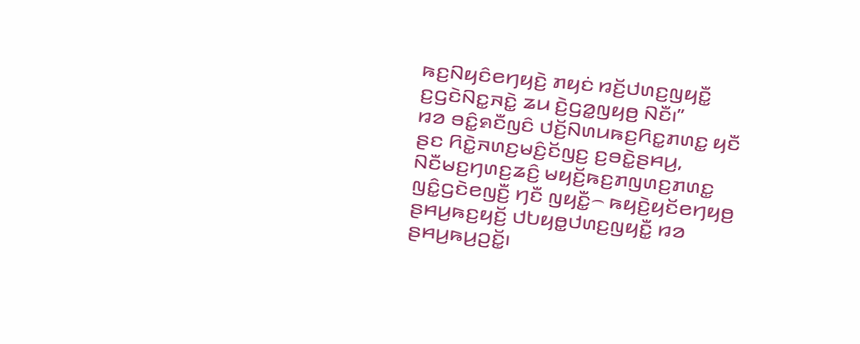ꤒꤢ꤬ꤡꤟꤢꤨꤕꤚꤟꤢꤧ꤬ ꤊꤟꤢꤦ ꤙꤢꤩ꤬ꤓꤛꤢ꤬ꤜꤟꤢꤪ꤭ ꤢ꤬ꤞꤢꤧꤡꤢ꤭ꤏꤢꤧ꤭ ꤘꤣ ꤢꤧ꤬ꤞꤤ꤭ꤜꤟꤥ꤬ ꤡꤢꤪ꤯”
ꤙꤤ ꤋꤢꤨ꤭ꤎꤢꤪꤜꤢꤨ ꤓꤢꤩ꤬ꤡꤛꤣꤒꤢ꤬ꤖꤢ꤭ꤊꤛꤢ꤭ ꤟꤢꤪ ꤔꤢ ꤖꤢꤧ꤭ꤏꤛꤢ꤬ꤗꤢꤨ꤬ꤢꤩꤜꤢ꤬ ꤢ꤬ꤋꤢꤧ꤭ꤔꤌꤣ꤬, ꤡꤢꤪꤗꤢ꤬ꤚꤛꤢ꤬ꤘꤢꤨ꤬ ꤗꤟꤢꤩ꤬ꤒꤢ꤬ꤊꤜꤛꤢ꤬ꤊꤛꤢ꤭ ꤜꤢꤨ꤭ꤞꤢꤧꤕꤜꤢꤪ꤬ ꤚꤢꤪ ꤜꤟꤢꤪ꤭꤮ ꤒꤟꤢꤧ꤬ꤟꤢꤩꤕꤚꤟꤥ꤬ ꤔꤌꤣ꤬ꤒꤢ꤬ꤟꤢꤩ꤬ ꤓꤝꤟꤥ꤭ꤓꤛꤢ꤬ꤜꤟꤢꤪ꤭ ꤙꤤ ꤔꤌꤣ꤬ꤒꤣ꤬ꤑꤢꤩ꤭꤯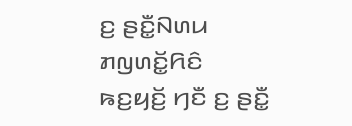ꤢ꤬ ꤔꤢꤪ꤭ꤡꤛꤣ ꤊꤜꤛꤢꤩ꤭ꤖꤢꤨ ꤒꤢ꤬ꤟꤢꤩ꤬ ꤚꤢꤪ ꤢ꤬ ꤔꤢꤪ꤭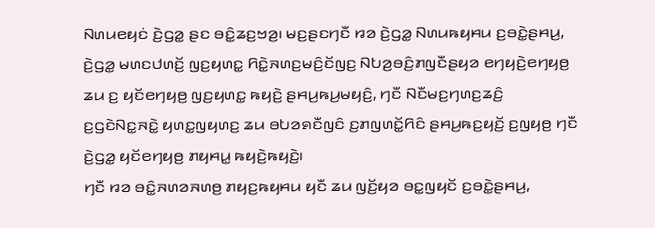ꤡꤛꤣꤕꤟꤢꤦ ꤢꤧ꤬ꤞꤤ꤭ ꤔꤢ ꤋꤢꤨ꤭ꤘꤢ꤬ꤠꤤ꤬꤯ ꤗꤢ꤬ꤔꤢꤚꤢꤪ ꤙꤤ ꤢꤧ꤬ꤞꤤ꤭ ꤡꤛꤣꤒꤟꤌꤣ ꤢ꤬ꤋꤢꤧ꤭ꤔꤌꤣ꤬, ꤢꤧ꤬ꤞꤤ꤭ ꤗꤛꤢꤓꤛꤢꤩ꤬ ꤜꤢ꤬ꤟꤛꤢ꤭ ꤖꤢꤧ꤭ꤏꤛꤢ꤬ꤗꤢꤨ꤬ꤢꤩꤜꤢ꤬ ꤡꤝꤤ꤬ꤋꤢꤨ꤬ꤊꤜꤢꤪꤔꤟꤤ ꤕꤚꤟꤢꤧ꤬ꤕꤚꤟꤥ꤬ ꤘꤣ ꤢ꤬ ꤟꤢꤩꤕꤚꤟꤥ꤬ ꤜꤢ꤬ꤟꤛꤢ꤭ ꤒꤟꤢꤧ꤬ ꤔꤌꤣ꤬ꤒꤣ꤬ꤗꤟꤢꤨ꤬, ꤚꤢꤪ ꤡꤢꤪꤗꤢ꤬ꤚꤛꤢ꤬ꤘꤢꤨ꤬ ꤢ꤬ꤞꤢꤧꤡꤢ꤭ꤏꤢꤧ꤭ ꤟꤛꤢ꤭ꤜꤟꤛꤢ꤬ ꤘꤣ ꤋꤝꤤꤎꤢꤪꤜꤢꤨ ꤢ꤬ꤊꤜꤛꤢꤩ꤭ꤖꤢꤨ ꤔꤌꤣ꤬ꤒꤢ꤬ꤟꤢꤩ꤬ ꤢ꤬ꤜꤟꤥ꤬ ꤚꤢꤪ ꤢꤧ꤬ꤞꤤ꤭ ꤟꤢꤩꤕꤚꤟꤥ꤬ ꤊꤟꤌꤣ꤭ ꤒꤟꤢꤧ꤬ꤒꤟꤢꤧ꤬꤯
ꤚꤢꤪ ꤙꤤ ꤋꤢꤨ꤭ꤏꤛꤤꤏꤛꤥ꤬ ꤊꤟꤢ꤬ꤒꤟꤌꤣ ꤟꤢꤪ ꤘꤣ ꤜꤢꤩ꤬ꤟꤤ ꤋꤢ꤭ꤜꤟꤢꤩ ꤢ꤬ꤋꤢꤧ꤭ꤔꤌꤣ꤬,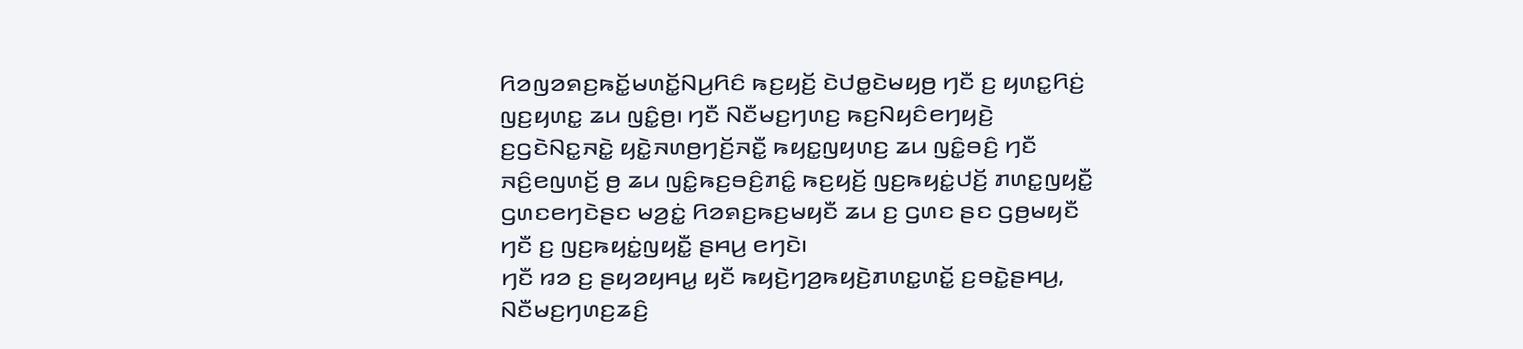ꤖꤤꤜꤤꤎꤢ꤬ꤒꤢꤩ꤭ꤗꤛꤢꤩ꤭ꤡꤣ꤬ꤖꤢꤨ ꤒꤢ꤬ꤟꤢꤩ꤬ ꤢꤧꤓꤥ꤭ꤢꤧꤗꤟꤥ꤬ ꤚꤢꤪ ꤢ꤬ ꤟꤛꤢ꤭ꤖꤢꤦ꤬ ꤜꤢ꤬ꤟꤛꤢ꤭ ꤘꤣ ꤜꤢꤨ꤭ꤥ꤬꤯ ꤚꤢꤪ ꤡꤢꤪꤗꤢ꤬ꤚꤛꤢ꤬ ꤒꤢ꤬ꤡꤟꤢꤨꤕꤚꤟꤢꤧ꤬ ꤢ꤬ꤞꤢꤧꤡꤢ꤭ꤏꤢꤧ꤭ ꤟꤢꤧ꤭ꤏꤛꤥ꤬ꤚꤢꤩ꤬ꤏꤢꤪ꤭ ꤒꤟꤢ꤭ꤜꤟꤛꤢ꤬ ꤘꤣ ꤜꤢꤨ꤭ꤋꤢꤨ꤬ ꤚꤢꤪ ꤏꤢꤨ꤬ꤕꤜꤛꤢꤩ꤬ ꤥ꤬ ꤘꤣ ꤜꤢꤨ꤭ꤒꤢ꤬ꤋꤢꤨ꤬ꤊꤢꤨ꤭ ꤒꤢ꤬ꤟꤢꤩ꤬ ꤜꤢ꤬ꤒꤟꤢꤦ꤭ꤓꤢꤩ꤬ ꤊꤛꤢ꤭ꤜꤟꤢꤪ꤭ ꤞꤛꤢꤕꤚꤢꤧꤔꤢ ꤗꤤ꤬ꤢꤦ꤭ ꤖꤤꤎꤢ꤬ꤒꤢ꤬ꤗꤟꤢꤪ ꤘꤣ ꤢ꤬ ꤞꤛꤢ ꤔꤢ ꤞꤥ꤬ꤗꤟꤢꤪ ꤚꤢꤪ ꤢ꤬ ꤜꤢ꤬ꤒꤟꤢꤦ꤭ꤜꤟꤢꤪ꤭ ꤔꤌꤣ꤬ ꤕꤚꤢꤧ꤯
ꤚꤢꤪ ꤙꤤ ꤢ꤬ ꤔꤟꤤꤟꤌꤣ꤭ ꤟꤢꤪ ꤒꤟꤢꤧ꤬ꤚꤤ꤬ꤒꤟꤢꤧ꤬ꤊꤛꤢ꤭ꤛꤢꤩ꤭ ꤢ꤬ꤋꤢꤧ꤭ꤔꤌꤣ꤬, ꤡꤢꤪꤗꤢ꤬ꤚꤛꤢ꤬ꤘꤢꤨ꤬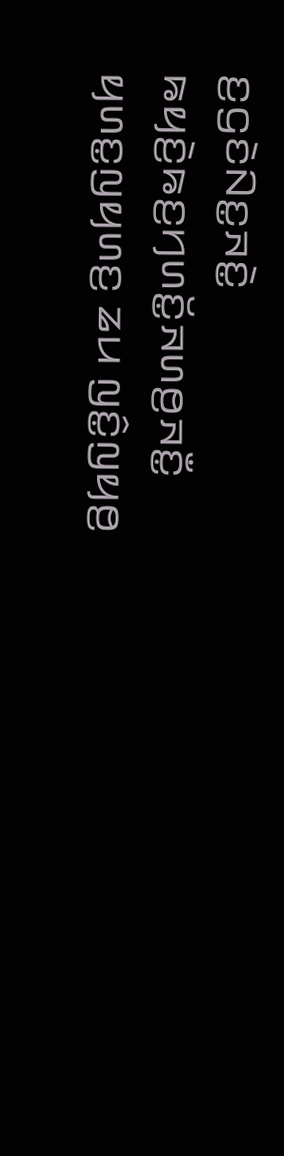ꤢ꤬ꤞꤢꤧꤡꤢ꤭ꤏꤢꤧ꤭ ꤒꤟꤢꤧ꤬ꤒꤢ꤬ꤚꤛꤢꤩ꤭ꤏꤛꤥ꤬ꤏꤢꤪ꤭ ꤟꤛꤢ꤭ꤜꤟꤛꤢ꤬ ꤘꤣ ꤜꤢꤨ꤭ꤜꤟꤥ꤬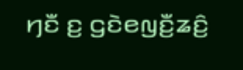ꤚꤢꤪ ꤢ꤬ ꤞꤢꤧꤕꤜꤢꤪ꤬ꤘꤢꤨ꤬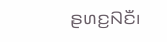ꤔꤛꤢ꤬ꤡꤢꤪ꤯